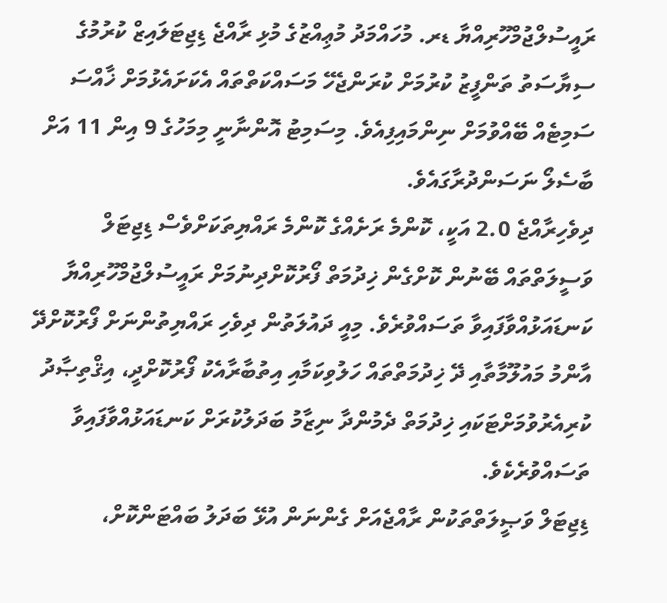ރައީސުލްޖުމްހޫރިއްޔާ ޑރ. މުހައްމަދު މުޢިއްޒުގެ މުޅި ރާއްޖެ ޑިޖިޓަލައިޒް ކުރުމުގެ ސިޔާސަތު ތަންފީޒު ކުރުމަށް ކުރަންޖެހޭ މަސައްކަތްތައް އެކަށައެޅުމަށް ޚާއްސަ ސަމިޓެއް ބޭއްވުމަށް ނިންމައިފިއެވެ. މިސަމިޓު އޮންނާނީ މިމަހުގެ 9 އިން 11 އަށް ބާސެލޯ ނަސަންދުރާގައެވެ.
ދިވެހިރާއްޖެ 2.0 އަކީ، ކޮންމެ ރަށެއްގެ ކޮންމެ ރައްޔިތަކަށްވެސް ޑިޖިޓަލް ވަސީލަތްތައް ބޭނުން ކޮށްގެން ޚިދުމަތް ފޯރުކޮށްދިނުމަށް ރައީސުލްޖުމްހޫރިއްޔާ ކަނޑައަޅުއްވާފައިވާ ތަސައްވުރެވެ. މިއީ ދައުލަތުން ދިވެހި ރައްޔިތުންނަށް ފޯރުކޮށްދޭ އާންމު މައުލޫމާތާއި ދޭ ޚިދުމަތްތައް ހަލުވިކަމާއި އިތުބާރާއެކު ފޯރުކޮށްދީ، އިޤްތިޞާދު ކުރިއެރުވުމަށްޓަކައި ޚިދުމަތް ދެމުންދާ ނިޒާމު ބަދަލުކުރަށް ކަނޑައަޅުއްވާފައިވާ ތަސައްވުރެކެވެ.
ޑިޖިޓަލް ވަޞީލަތްތަކުން ރާއްޖެއަށް ގެންނަން އުޅޭ ބަދަލު ބައްޓަންކޮށް،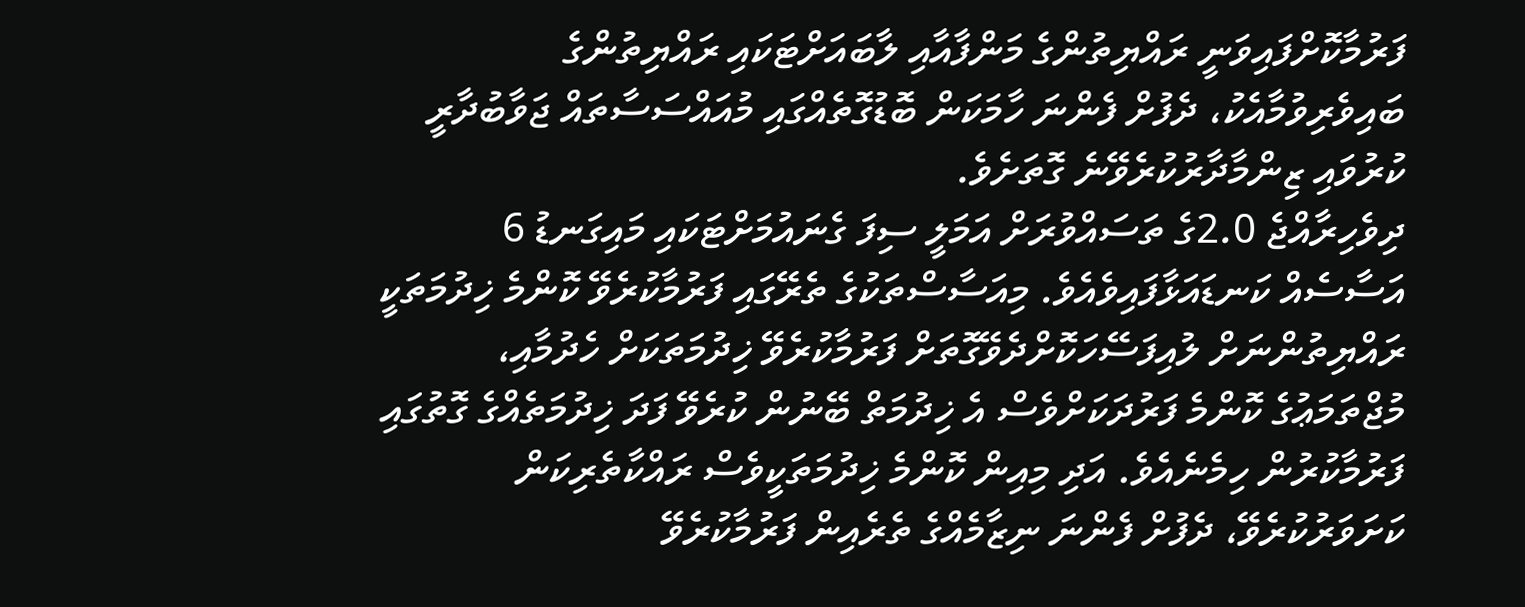ފަރުމާކޮށްފައިވަނީ ރައްޔިތުންގެ މަންފާއާއި ލާބައަށްޓަކައި ރައްޔިތުންގެ ބައިވެރިވުމާއެކު، ދެފުށް ފެންނަ ހާމަކަން ބޮޑުގޮތެއްގައި މުއައްސަސާތައް ޖަވާބުދާރީ ކުރުވައި ޒިންމާދާރުކުރެވޭނެ ގޮތަށެވެ.
ދިވެހިރާއްޖެ 2.0ގެ ތަސައްވުރަށް އަމަލީ ސިފަ ގެނައުމަށްޓަކައި މައިގަނޑު 6 އަސާސެއް ކަނޑައަޅާފައިވެއެވެ. މިއަސާސްތަކުގެ ތެރޭގައި ފަރުމާކުރެވޭ ކޮންމެ ޚިދުމަތަކީ ރައްޔިތުންނަށް ލުއިފަސޭހަކޮށްދެވޭގޮތަށް ފަރުމާކުރެވޭ ޚިދުމަތަކަށް ހެދުމާއި، މުޖްތަމަޢުގެ ކޮންމެ ފަރުދަކަށްވެސް އެ ޚިދުމަތް ބޭނުން ކުރެވޭ ފަދަ ޚިދުމަތެއްގެ ގޮތުގައި ފަރުމާކުރުން ހިމެނެއެވެ. އަދި މިއިން ކޮންމެ ޚިދުމަތަކީވެސް ރައްކާތެރިކަން ކަށަވަރުކުރެވޭ، ދެފުށް ފެންނަ ނިޒާމެއްގެ ތެރެއިން ފަރުމާކުރެވޭ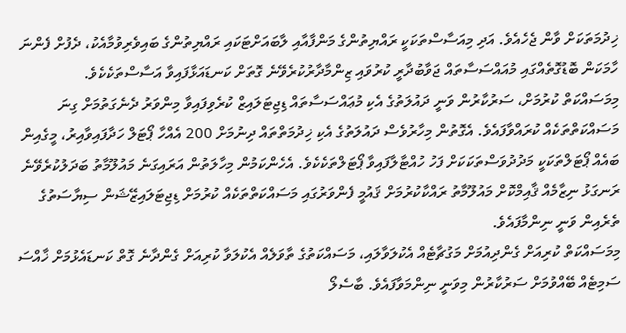ޚިދުމަތަކަށް ވާން ޖެހެއެވެ. އަދި މިއަސާސްތަކަކީ ރައްޔިތުންގެ މަންފާއާއި ލާބައަށްޓަކައި ރައްޔިތުންގެ ބައިވެރިވުމާއެކު، ދެފުށް ފެންނަ ހާމަކަން ބޮޑުގޮތެއްގައި މުއައްސަސާތައް ޖަވާބުދާރީ ކުރުވައި ޒިންމާދާރުކުރެވޭނެ ގޮތަށް ކަނޑައަޅާފައިވާ އަސާސްތަކެކެވެ.
މިމަސައްކަތް ކުރުމަށް، ސަރުކާރުން ވަނީ ދައުލަތުގެ އެކި މުޢައްސަސާތައް ޑިޖިޓަލައިޒް ކުރެވިފައިވާ މިންވަރު ދެނެގަތުމަށް ގިނަ މަސައްކަތްތަކެއް ކުރައްވާފައެވެ. އެގޮތުން މިހާރުވެސް ދައުލަތުގެ އެކި ޚިދުމަތްތައް ދިނުމަށް 200 އެއްހާ ޕޯޓަލް ހަދާފައިވާއިރު، މީގެއިން ބައެއް ޕޯޓަލްތަކަކީ މަދުދުވަސްތަކަކަށް ފަހު ހުއްޓާލާފައިވާ ޕޯޓަލްތަކެކެވެ. އެހެންކަމުން މިހާލަތުން އަރައިގަނެ މައުލޫމާތު ބަދަލުކުރެވޭނެ ރަނގަޅު ނިޒާމެއް ޤާއިމްކޮށް މައުލޫމާތު ރައްކާކުރުމަށް ޤައުމީ ފެންވަރުގައި މަސައްކަތްތަކެއް ކުރުމަށް ޑިޖިޓަލައިޒޭޝަން ސިޔާސަތުގެ ތެރެއިން ވަނީ ނިންމާފައެވެ.
މިމަސައްކަތް ކުރިއަށް ގެންދިއުމަށް މަގުޗާޓެއް އެކުލަވާލައި، މަސައްކަތުގެ ތާވަލެއް އެކުލަވާ ކުރިއަށް ގެންދާނެ ގޮތް ކަނޑައެޅުމަށް ޚާއްސަ ސަމިޓެއް ބޭއްވުމަށް ސަރުކާރުން މިވަނީ ނިންމަވާފައެވެ. ބާސެލޯ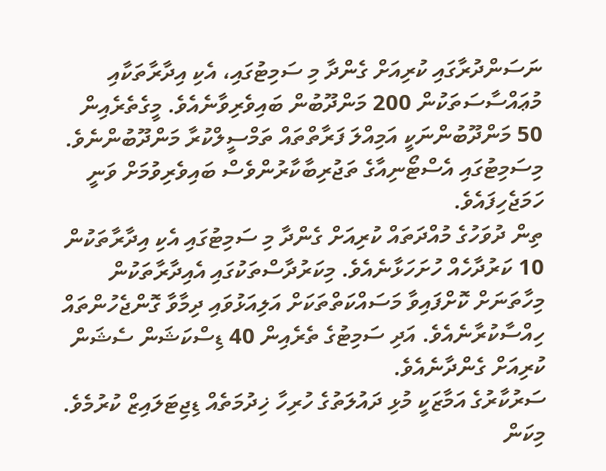ނަސަންދުރާގައި ކުރިއަށް ގެންދާ މި ސަމިޓުގައި، އެކި އިދާރާތަކާއި މުޢައްސާސަތަކުން 200 މަންދޫބުން ބައިވެރިވާނެއެވެ. މީގެތެރެއިން 50 މަންދޫބުންނަކީ އަމިއްލަ ފަރާތްތައް ތަމްސީލްކުރާ މަންދޫބުންނެވެ. މިސަމިޓުގައި އެސްޓޯނިއާގެ ތަޖުރިބާކާރުންވެސް ބައިވެރިވުމަށް ވަނީ ހަމަޖެހިފައެވެ.
ތިން ދުވަހުގެ މުއްދަތައް ކުރިއަށް ގެންދާ މި ސަމިޓުގައި އެކި އިދާރާތަކުން 10 ކަރުދާހެއް ހުށަހަޅާނެއެވެ. މިކަރުދާސްތަކުގައި އެއިދާރާތަކުން މިހާތަނަށް ކޮށްފައިވާ މަސައްކަތްތަކަށް އަލިއަޅުވައި ދިމާވާ ގޮންޖެހުންތައް ހިއްސާކުރާނެއެވެ. އަދި ސަމިޓުގެ ތެރެއިން 40 ޑިސްކަޝަން ސެޝަން ކުރިއަށް ގެންދާނެއެވެ.
ސަރުކާރުގެ އަމާޒަކީ މުޅި ދައުލަތުގެ ހުރިހާ ޚިދުމަތެއް ޑިޖިޓަލައިޒް ކުރުމެވެ. މިކަން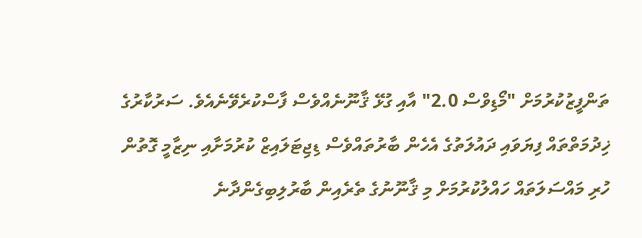ތަންފީޒުކުރުމަށް "މޯޑިވްސް 2.0" އާއި ގުޅޭ ޤާނޫނެއްވެސް ފާސްކުރެވޭނެއެވެ. ސަރުކާރުގެ ޚިދުމަތްތައް ފިޔަވައި ދައުލަތުގެ އެހެން ބާރުތައްވެސް ޑިޖިޓަލައިޒް ކުރުމަށާއި ނިޒާމީ ގޮތުން ހުރި މައްސަލަތައް ހައްލުކުރުމަށް މި ޤާނޫނުގެ ތެރެއިން ބާރުލިބިގެންދާނެ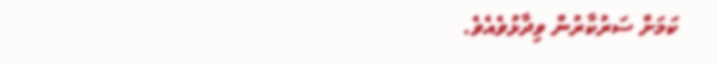ކަމަށް ސަރުކާރުން ވިދާޅުވެއެވެ.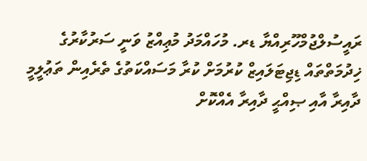ރައީސުލްޖުމްހޫރިއްޔާ ޑރ. މުހައްމަދު މުޢިއްޒު ވަނީ ސަރުކާރުގެ ޚިދުމަތްތައް ޑިޖިޓަލައިޒް ކުރުމަށް ކުރާ މަސައްކަތުގެ ތެރެއިން ތަޢުލީމީ ދާއިރާ އާއި ޞިއްޙީ ދާއިރާ އެއްކޮށް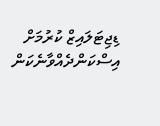ޑިޖިޓަލައިޒް ކުރުމަށް އިސްކަންދެއްވާނެކަން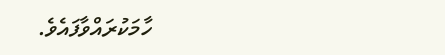ހާމަކުރައްވާފައެވެ.